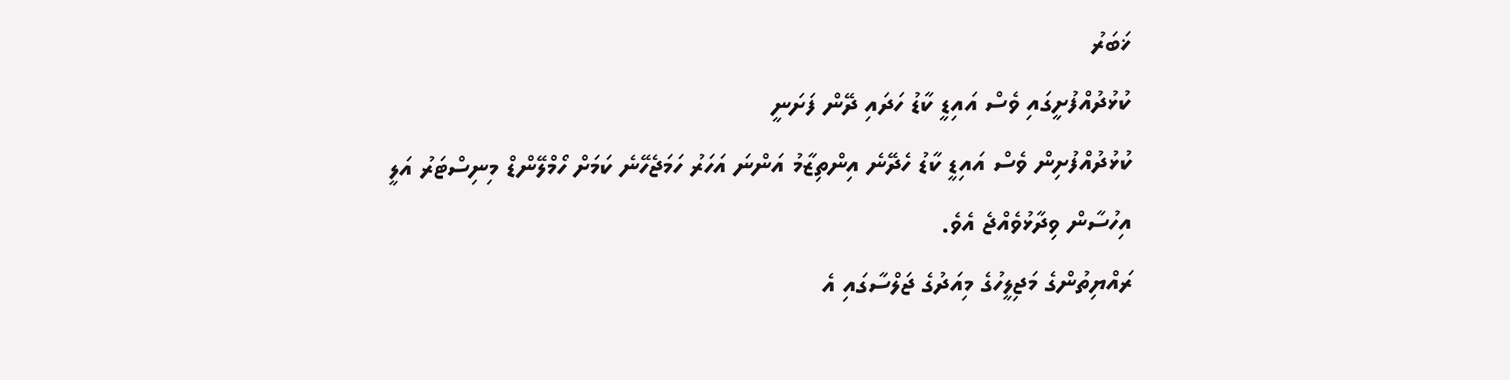ޚަބަރު
ކުޅުދުއްފުށީގައި ވެސް އައިޑީ ކާޑު ހަދައި ދޭން ފަށަނީ
ކުޅުދުއްފުށިން ވެސް އައިޑީ ކާޑު ހެދޭނެ އިންތިޒާމު އަންނަ އަހަރު ހަމަޖެހޭނެ ކަމަށް ހޯމްލޭންޑް މިނިސްޓަރު އަލީ އިހުސާން ވިދާޅުވެއްޖެ އެވެ.
ރައްޔިތުންގެ މަޖިލީހުގެ މިއަދުގެ ޖަލްސާގައި އެ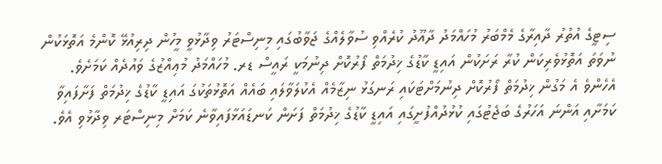ސިޓީގެ އުތުރު ދާއިރާގެ މެމްބަރު މުހައްމަދު ދާއޫދު ކުރެއްވި ސުވާލެއްގެ ޖަވާބުގައި މިނިސްޓަރު ވިދާޅުވީ މީހުން ދިރިއުޅޭ ކޮންމެ އަތޮޅަކުން ނުވަތަ އަތޮޅުވެރިކަން ކުރާ ރަށަކުން އައިޑީ ކާޑުގެ ޚިދުމަތް ފޯރުކޮށް ދިނުމަކީ ރައީސް ޑރ. މުހައްމަދު މުޢިއްޒުގެ ވައުދެއް ކަމަށެވެ.
އެހެންވެ އެ މަގުން ޚިދުމަތް ފޯރުކޮށް ދިނުމަށްޓަކައި ރަނގަޅު ނިޒާމެއް އެކުލަވާލައި ބައެއް އަތޮޅުތަކުގަ އައިޑީ ކާޑުގެ ޚިދުމަތް ފަށާފައިވާ ކަމަށާއި އަންނަ އަހަރުގެ ބަޖެޓުގައި ކުޅުދުއްފުށީގައި އައިޑީ ކާޑުގެ ޚިދުމަތް ފަށަން ކަނޑައަޅާފައިވާނެ ކަމަށް މިނިސްޓަރ ވިދާޅުވި އެވެ.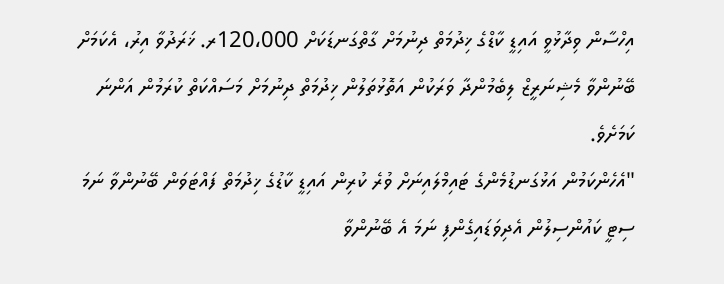އިހްސާން ވިދާޅުވީ އައިޑީ ކާޑްގެ ޚިދުމަތް ދިނުމަށް ގާތްގަނޑަކަށް 120،000ރ. ޚަރަދުވާ އިރު، އެކަމަށް ބޭނުންވާ މެޝިނަރީޒް ލިބެމުންދާ ވަރަކުން އަތޮޅުތަލުން ޚިދުމަތް ދިނުމަށް މަސައްކަތް ކުރަމުން އަންނަ ކަމަށެވެ.
"އެހެންކަމުން އަޅުގަނޑުމެންގެ ޓައިމްލައިނަށް ވުރެ ކުރިން އައިޑީ ކާޑުގެ ޚިދުމަތް ފައްޓަވަން ބޭނުންވާ ނަމަ ސިޓީ ކައުންސިލުން އެދިވަޑައިގެންފި ނަމަ އެ ބޭނުންވާ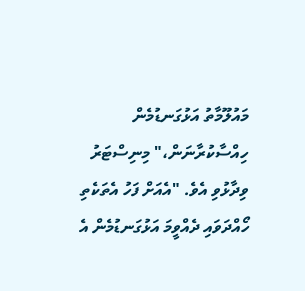މައުލޫމާތު އަޅުގަނޑުމެން ހިއްސާކުރާނަން،" މިނިސްޓަރު ވިދާޅުވި އެވެ. "އެއަށް ފަހު އެތަކެތި ހޯއްދަވައި ދެއްވީމަ އަޅުގަނޑުމެން އެ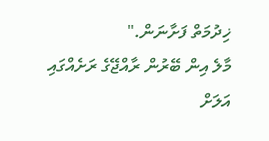ޚިދުމަތް ފަށާނަން."
މާލެ އިން ބޭރުން ރާއްޖޭގެ ރަށެއްގައި އަލަށް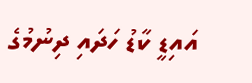އައިޑީ ކާޑު ހަދައި ދިނުމުގެ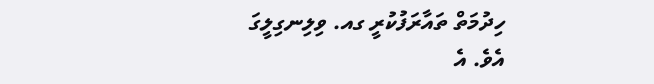ހިދުމަތް ތައާރަފުކުރީ ގއ. ވިލިނގިލީގަ އެވެ. އެ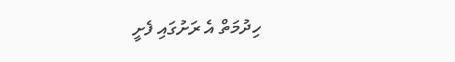ހިދުމަތް އެ ރަށުގައި ފެށީ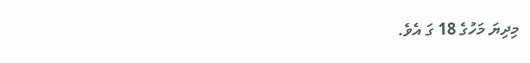މިދިޔަ މަހުގެ 18 ގަ އެވެ.